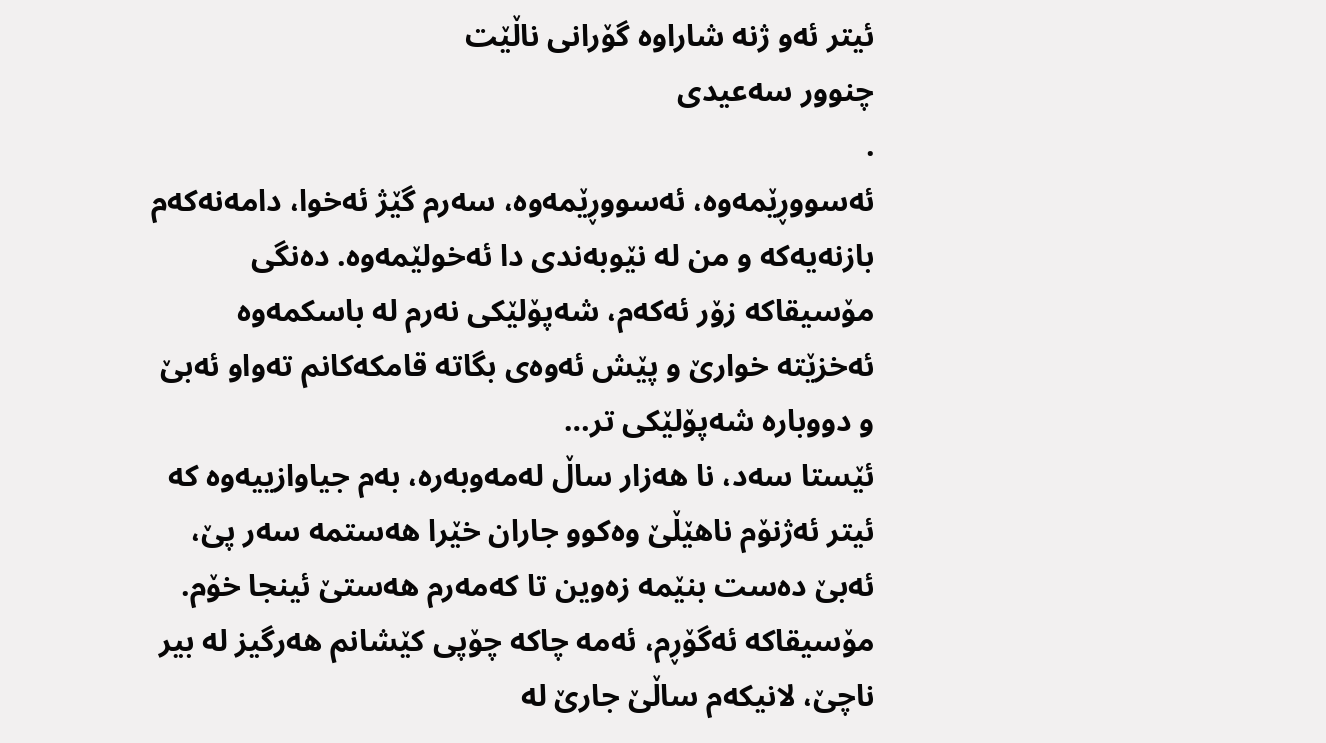ئیتر ئەو ژنە شاراوە گۆرانی ناڵێت
چنوور سەعیدی
.
ئەسووڕێمەوە، ئەسووڕێمەوە، سەرم گێژ ئەخوا، دامەنەکەم بازنەیەکە و من لە نێوبەندی دا ئەخولێمەوە. دەنگی مۆسیقاکە زۆر ئەکەم، شەپۆلێکی نەرم لە باسکمەوە ئەخزێتە خوارێ و پێش ئەوەی بگاتە قامکەکانم تەواو ئەبێ و دووبارە شەپۆلێکی تر…
ئێستا سەد، نا هەزار ساڵ لەمەوبەرە، بەم جیاوازییەوە کە ئیتر ئەژنۆم ناهێڵێ وەکوو جاران خێرا هەستمە سەر پێ، ئەبێ دەست بنێمە زەوین تا کەمەرم هەستێ ئینجا خۆم.
مۆسیقاکە ئەگۆڕم، ئەمە چاکە چۆپی کێشانم هەرگیز لە بیر ناچێ، لانیکەم ساڵێ جارێ لە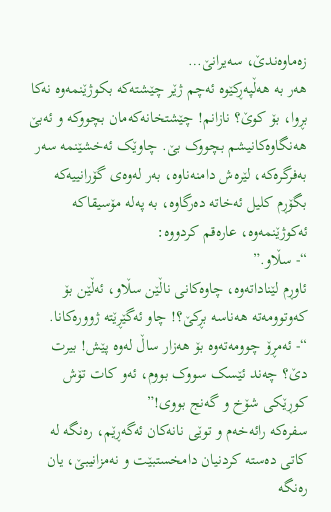زەماوەندێ، سەیرانێ…
هەر بە هەڵپەڕکێوە ئەچم ژێر چێشتەکە بکوژێنمەوە نەکا بڕوا، بۆ کوێ؟ نازانم! چێشتخانەکەمان بچووکە و ئەبێ هەنگاوەکانیشم بچووک بێ. چاوێک ئەخشێنمە سەر بەفرگرەکە، لێرەش دامنەناوە، بەر لەوەی گۆرانییەکە بگۆڕم کلیل ئەخاتە دەرگاوە، بە پەلە مۆسیقاکە ئەکوژێنمەوە، عارەقم کردووە:
“- سڵاو.”
ئاوڕم لێناداتەوە، چاوەکانی ناڵێن سڵاو، ئەڵێن بۆ کەوتوومەتە هەناسە بڕکێ؟! چاو ئەگێڕێتە ژوورەکانا.
“- ئەمڕۆ چوومەتەوە بۆ هەزار ساڵ لەوە پێش! بیرت دێ؟ چەند ئێسک سووک بووم، ئەو کات تۆش کوڕێکی شۆخ و گەنج بووی!”
سفرەکە رائەخەم و توێی نانەکان ئەگەڕێم، رەنگە لە کاتی دەستە کردنیان دامخستبێت و نەمزانیبێ، یان رەنگە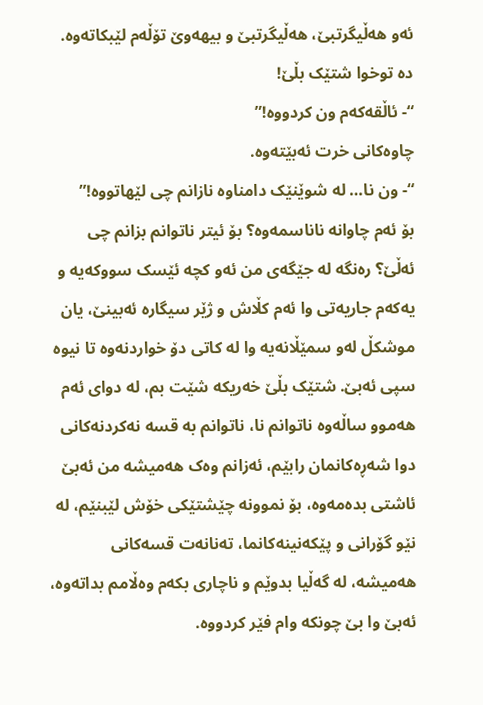ئەو هەڵیگرتبێ، هەڵیگرتبێ و بیهەوێ تۆڵەم لێبکاتەوە. دە توخوا شتێک بڵێ!
“- ئاڵقەکەم ون کردووە!”
چاوەکانی خرت ئەبێتەوە.
“- ون نا… لە شوێنێک دامناوە نازانم چی لێهاتووە!”
بۆ ئەم چاوانە ناناسمەوە؟ بۆ ئیتر ناتوانم بزانم چی ئەڵێ؟ رەنگە لە جێگەی من ئەو کچە ئێسک سووکەیە و یەکەم جاریەتی وا ئەم کڵاش و ژێر سیگارە ئەبینێ، یان موشکڵ لەو سمێڵانەیە وا لە کاتی دۆ خواردنەوە تا نیوە سپی ئەبێ. شتێک بڵێ خەریکە شێت بم، لە دوای ئەم هەموو ساڵەوە ناتوانم نا، ناتوانم بە قسە نەکردنەکانی دوا شەڕەکانمان رابێم، ئەزانم وەک هەمیشە من ئەبێ ئاشتی بدەمەوە، بۆ نموونە چێشتێکی خۆش لێبنێم، لە نێو گۆرانی و پێکەنینەکانما، تەنانەت قسەکانی هەمیشە، لە گەڵیا بدوێم و ناچاری بکەم وەڵامم بداتەوە، ئەبێ وا بێ چونکە وام فێر کردووە.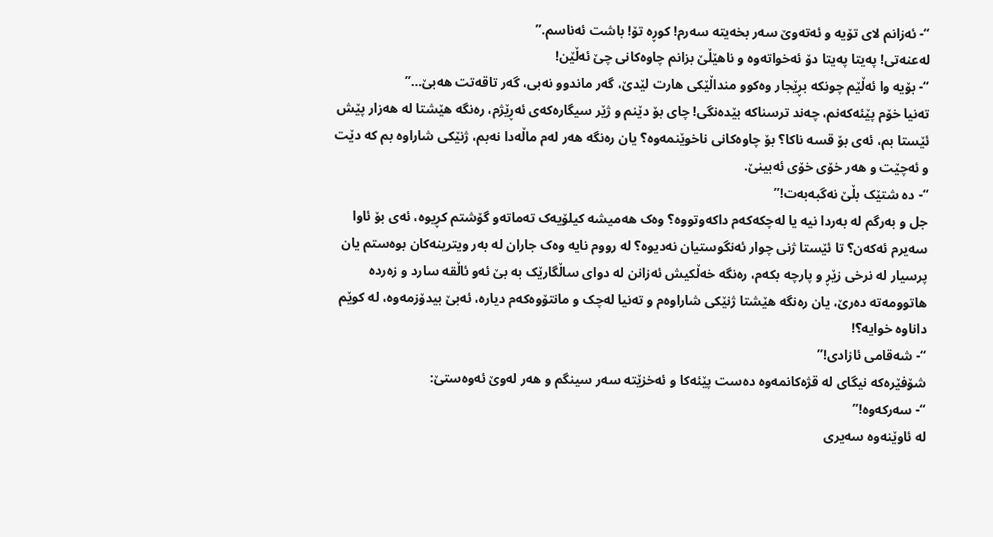“- ئەزانم لای تۆیە و ئەتەوێ سەر بخەیتە سەرم! کوڕە تۆ! باشت ئەناسم.”
لەعنەتی! پەیتا پەیتا دۆ ئەخواتەوە و ناهێڵێ بزانم چاوەکانی چێ ئەڵێن!
“- بۆیە وا ئەڵێم چونکە بڕێجار وەکوو منداڵێکی هارت لێدێ، گەر ماندوو نەبی، گەر تاقەتت هەبێ…”
تەنیا خۆم پێئەکەنم، چەند ترسناکە بێدەنگی! چای بۆ دێنم و ژێر سیگارەکەی ئەڕێژم، رەنگە هێشتا لە هەزار پێش ئێستا بم، ئەی بۆ قسە ناکا؟ بۆ چاوەکانی ناخوێنمەوە؟ یان رەنگە هەر لەم ماڵەدا نەبم، ژنێکی شاراوە بم کە دێت و ئەچێت و هەر خۆی خۆی ئەبینێ.
“- دە شتێک بڵێ نەگبەبەت!”
جل و بەرگم لە بەردا نیە یا لەچکەکەم داکەوتووە؟ وەک هەمیشە کیلۆیەک تەماتەو گۆشتم کڕیوە، ئەی بۆ ئاوا سەیرم ئەکەن؟ تا ئێستا ژنی چوار ئەنگوستیان نەدیوە؟ لە رووم نایە وەک جاران لە بەر ویترینەکان بوەستم یان پرسیار لە نرخی زێڕ و پارچە بکەم، رەنگە خەڵکیش ئەزانن لە دوای ساڵگارێک بە بێ ئەو ئاڵقە سارد و زەردە هاتوومەتە دەرێ، یان رەنگە هێشتا ژنێکی شاراوەم و تەنیا لەچک و مانتۆوەکەم دیارە، ئەبێ بیدۆزمەوە، لە کوێم داناوە خوایە؟!
“- شەقامی ئازادی!”
شۆفێرەکە نیگای لە قژەکانمەوە دەست پێئەکا و ئەخزێتە سەر سینگم و هەر لەوێ ئەوەستێ:
“- سەرکەوە!”
لە ئاوێنەوە سەیری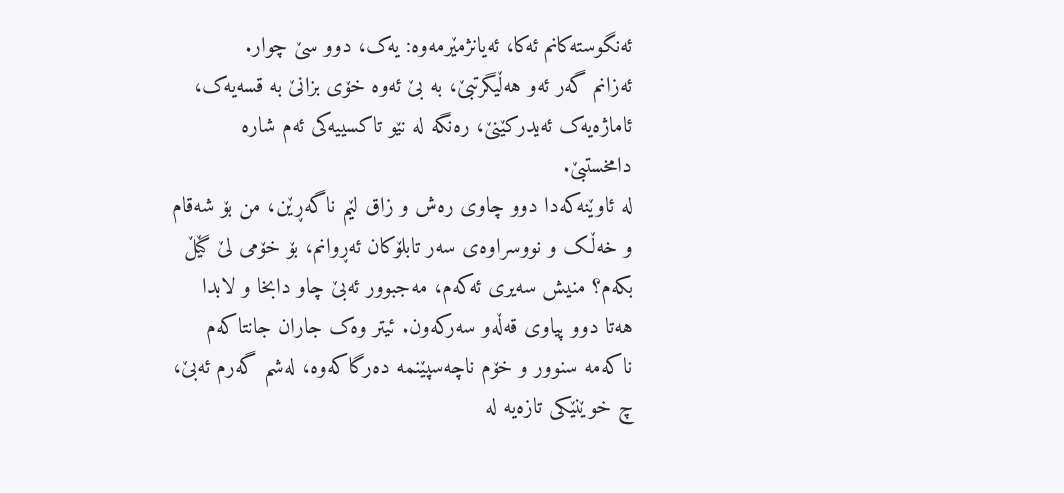ئەنگوستەکانم ئەکا، ئەیانژمێرمەوە: یەک، دوو سێ چوار.
ئەزانم گەر ئەو هەڵیگرتبێ، بە بێ ئەوە خۆی بزانێ بە قسەیەک، ئاماژەیەک ئەیدرکێنێ، رەنگە لە نێو تاکسییەکی ئەم شارە دامخستبێ.
لە ئاوێنەکەدا دوو چاوی رەش و زاق لێم ناگەڕێن، من بۆ شەقام و خەڵک و نووسراوەی سەر تابلۆکان ئەڕوانم، بۆ خۆمی لێ گێڵ بکەم؟ منیش سەیری ئەکەم، مەجبوور ئەبێ چاو دابخا و لابدا هەتا دوو پیاوی قەڵەو سەرکەون. ئیتر وەک جاران جانتاکەم ناکەمە سنوور و خۆم ناچەسپێنمە دەرگاکەوە، لەشم گەرم ئەبێ، چ خوێنێکی تازەیە لە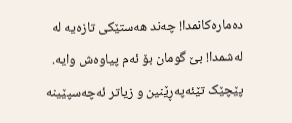دەمارەکانمدا! چەند هەستێکی تازەیە لە لەشمدا! بێ گومان بۆ ئەم پیاوەش وایە. پێچێک تێئەپەڕێنین و زیاتر ئەچەسپێینە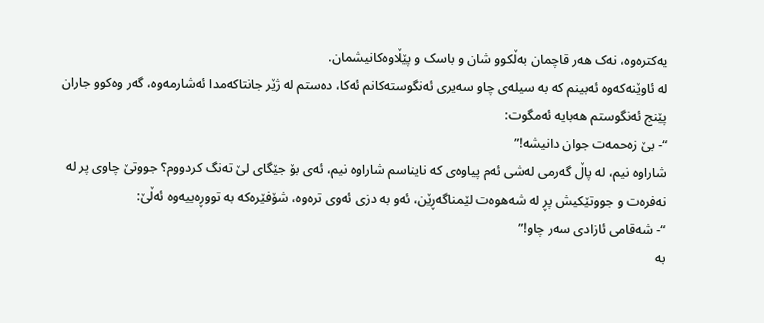یەکترەوە، نەک هەر قاچمان بەڵکوو شان و باسک و پێڵاوەکانیشمان.
لە ئاوێنەکەوە ئەبینم کە بە سیلەی چاو سەیری ئەنگوستەکانم ئەکا، دەستم لە ژێر جانتاکەمدا ئەشارمەوە، گەر وەکوو جاران پێنج ئەنگوستم هەبایە ئەمگوت:
“- بێ زەحمەت جوان دانیشە!”
شاراوە نیم، لە پاڵ گەرمی لەشی ئەم پیاوەی کە نایناسم شاراوە نیم، ئەی بۆ جێگای لێ تەنگ کردووم؟ جووتێ چاوی پر لە نەفرەت و جووتێکیش پڕ لە شەهوەت لێمناگەڕێن، ئەو بە دزی ئەوی ترەوە، شۆفێرەکە بە تووڕەییەوە ئەڵێ:
“- شەقامی ئازادی سەر چاو!”
بە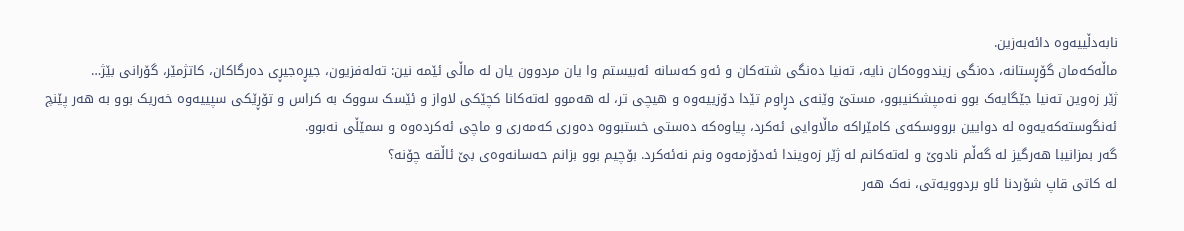نابەدڵییەوە دائەبەزین.
ماڵەکەمان گۆڕستانە، دەنگی زیندووەکان نایە، تەنیا دەنگی شتەکان و ئەو کەسانە ئەبیستم وا یان مردوون یان لە ماڵی ئێمە نین: تەلەفزیون، جیڕەجیڕی دەرگاکان، کاتژمێر، گۆرانی بێژ…
ژێر زەوین تەنیا جێگایەک بوو نەمپشکنیبوو، مستێ وێنەی دڕاوم تێدا دۆزییەوە و هیچی تر، لە هەموو لەتەکانا کچێکی لاواز و ئێسک سووک بە کراس و تۆڕێکی سپییەوە خەریک بوو بە هەر پێنچ ئەنگوستەکەیەوە لە دوایین برووسکەی کامێراکە ماڵاوایی ئەکرد، پیاوەکە دەستی خستبووە دەوری کەمەری و ماچی ئەکردەوە و سمێڵی نەبوو.
گەر بمزانیبا هەرگیز لە گەڵم نادوێ و لەتەکانم لە ژێر زەویندا ئەدۆزمەوە ونم نەئەکرد. بۆچیم بوو بزانم حەسانەوەی بێ ئاڵقە چۆنە؟
لە کاتی قاپ شۆردنا ئاو بردوویەتی، نەک هەر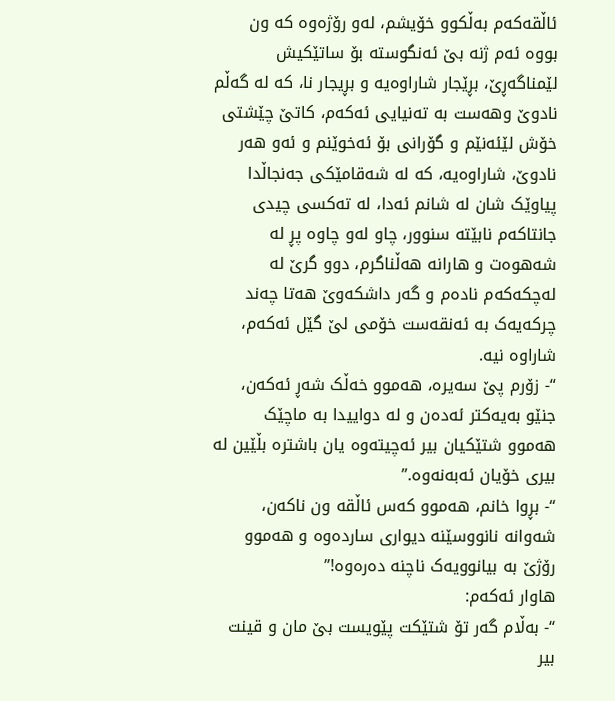ئاڵقەکەم بەڵکوو خۆیشم، لەو رۆژەوە کە ون بووە ئەم ژنە بێ ئەنگوستە بۆ ساتێکیش لێمناگەڕێ، بڕێجار شاراوەیە و بڕیجار نا، کە لە گەڵم نادوێ وهەست بە تەنیایی ئەکەم، کاتێ چێشتی خۆش لێئەنێم و گۆرانی بۆ ئەخوێنم و ئەو هەر نادوێ، شاراوەیە، کە لە شەقامێکی جەنجاڵدا پیاوێک شان لە شانم ئەدا، لە تەکسی چیدی جانتاکەم نابێتە سنوور، چاو لەو چاوە پڕ لە شەهوەت و هارانە هەڵناگرم، دوو گرێ لە لەچکەکەم نادەم و گەر داشکەوێ هەتا چەند چرکەیەک بە ئەنقەست خۆمی لێ گێل ئەکەم، شاراوە نیە.
“- زۆرم پێ سەیرە، هەموو خەڵک شەڕ ئەکەن، جنێو بەیەکتر ئەدەن و لە دواییدا بە ماچێک هەموو شتێکیان بیر ئەچیتەوە یان باشترە بڵێین لە بیری خۆیان ئەبەنەوە.”
“- بڕوا خانم، هەموو کەس ئاڵقە ون ناکەن، شەوانە نانووسێنە دیواری ساردەوە و هەموو رۆژێ بە بیانوویەک ناچنە دەرەوە!”
هاوار ئەکەم:
“- بەڵام گەر تۆ شتێکت پێویست بێ مان و قینت بیر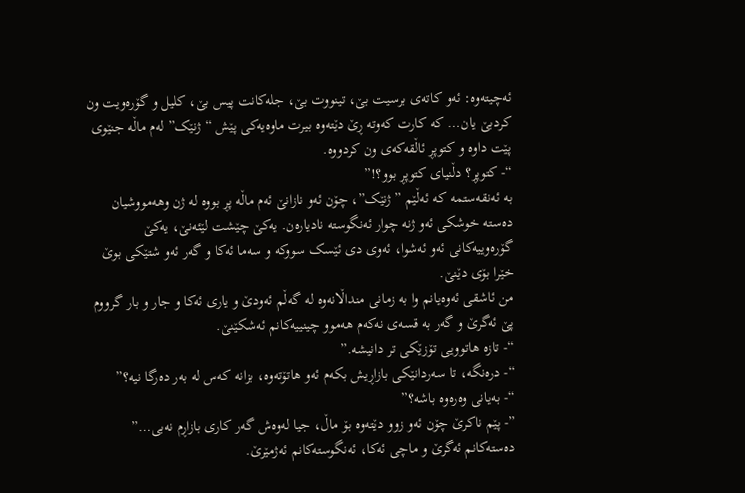ئەچیتەوە: ئەو کاتەی برسیت بێ، تینووت بێ، جلەکانت پیس بێ، کلیل و گۆرەویت ون کردبێ یان… کە کارت کەوتە ڕێ دێتەوە بیرت ماوەیەکی پێش “ژنێک” لەم ماڵە جنێوی پێت داوە و کتوپڕ ئاڵقەکەی ون کردووە.
“- کتوپڕ؟ دڵنیای کتوپڕ بوو؟!”
بە ئەنقەستمە کە ئەڵێم ” ژنێک”، چۆن ئەو نازانێ ئەم ماڵە پڕ بووە لە ژن وهەمووشیان دەستە خوشکی ئەو ژنە چوار ئەنگوستە نادیارەن. یەکێ چێشت لێئەنێ، یەکێ گۆرەوییەکانی ئەو ئەشوا، ئەوی دی ئێسک سووکە و سەما ئەکا و گەر ئەو شتێکی بوێ خێرا بۆی دێنێ.
من ئاشقی ئەوەیانم وا بە زمانی منداڵانەوە لە گەڵم ئەودێ و یاری ئەکا و جار و بار گرووم پێ ئەگرێ و گەر بە قسەی نەکەم هەموو چینییەکانم ئەشکێنێ.
“- تازە هاتوویی تۆزێکی تر دانیشە.”
“- درەنگە، تا سەردانێکی بازاڕیش بکەم ئەو هاتۆتەوە، بزانە کەس لە بەر دەرگا نیە؟”
“- بەیانی وەرەوە باشە؟”
”- پێم ناکرێ چۆن ئەو زوو دێتەوە بۆ ماڵ، جیا لەوەش گەر کاری بازاڕم نەبی…”
دەستەکانم ئەگرێ و ماچی ئەکا، ئەنگوستەکانم ئەژمێرێ.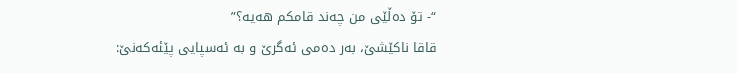“- تۆ دەڵێی من چەند قامکم هەیە؟”
قاقا ناکێشێ، بەر دەمی ئەگرێ و بە ئەسپایی پێئەکەنێ: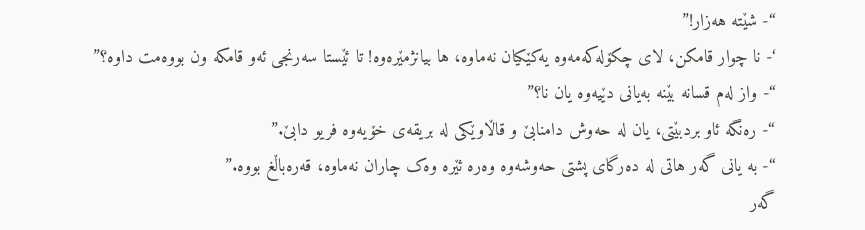“- شێتە هەزار!”
‘- نا چوار قامکن، لای چکۆلەکەمەوە یەکێکیان نەماوە، ها بیانژمێرەوە! تا ئێستا سەرنجی ئەو قامکە ون بووەمت داوە؟”
“- واز لەم قسانە بێنە بەیانی دێیەوە یان نا؟”
“- رەنگە ئاو بردبێتی، یان لە حەوش دامنابێ و قاڵاوێکی لە بریقەی خۆیەوە فریو دابێ.”
“- بە یانی گەر هاتی لە دەرگای پشتی حەوشەوە وەرە ئێرە وەک چاران نەماوە، قەرەباڵغ بووە.”
گەر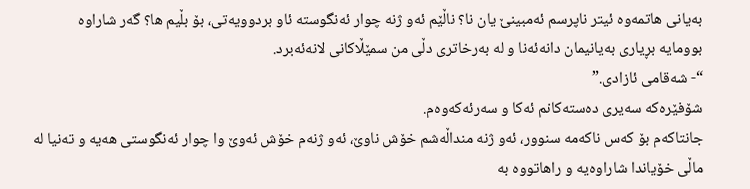بەیانی هاتمەوە ئیتر ناپرسم ئەمبینێ یان نا؟ ناڵێم ئەو ژنە چوار ئەنگوستە ئاو بردوویەتی، بۆ بڵیم ها؟ گەر شاراوە بوومایە بڕیاری بەیانیمان دانەئەنا و لە بەرخاتری دڵی من سمێڵاکانی لانەئەبرد.
“- شەقامی ئازادی.”
شۆفێرەکە سەیری دەستەکانم ئەکا و سەرئەکەوەم.
جانتاکەم بۆ کەس ناکەمە سنوور، ئەو ژنە منداڵەشم خۆش ناوێ، ئەو ژنەم خۆش ئەوێ وا چوار ئەنگوستی هەیە و تەنیا لە ماڵی خۆیاندا شاراوەیە و راهاتووە بە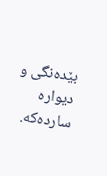بێدەنگی و دیوارە ساردەکە.